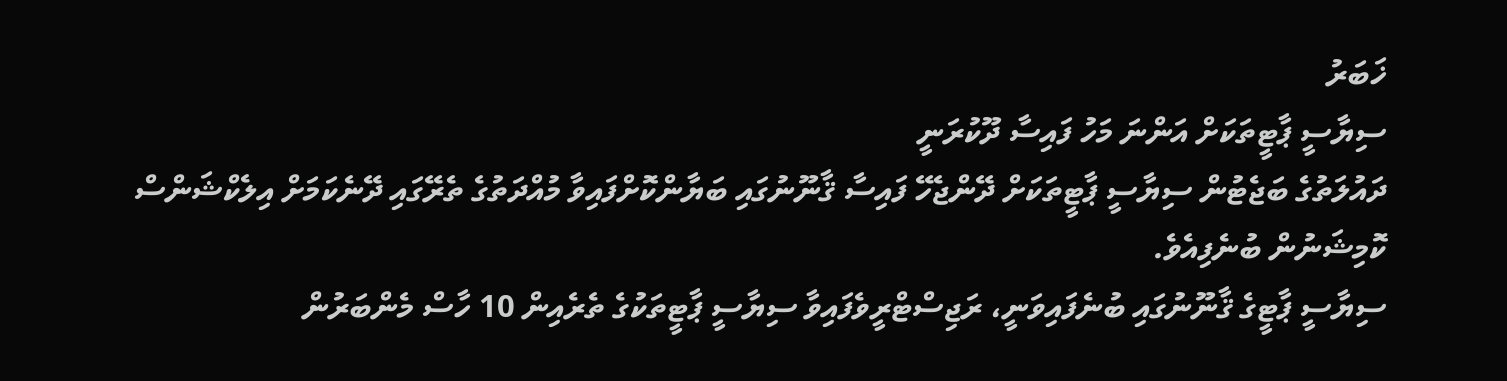ޚަބަރު
ސިޔާސީ ޕާޓީތަކަށް އަންނަ މަހު ފައިސާ ދޫކުރަނީ
ދައުލަތުގެ ބަޖެޓުން ސިޔާސީ ޕާޓީތަކަށް ދޭންޖެހޭ ފައިސާ ޤާނޫނުގައި ބަޔާންކޮށްފައިވާ މުއްދަތުގެ ތެރޭގައި ދޭނެކަމަށް އިލެކްޝަންސް ކޮމިޝަނުން ބުނެފިއެވެ.
ސިޔާސީ ޕާޓީގެ ޤާނޫނުގައި ބުނެފައިވަނީ، ރަޖިސްޓްރީވެފައިވާ ސިޔާސީ ޕާޓީތަކުގެ ތެރެއިން 10 ހާސް މެންބަރުން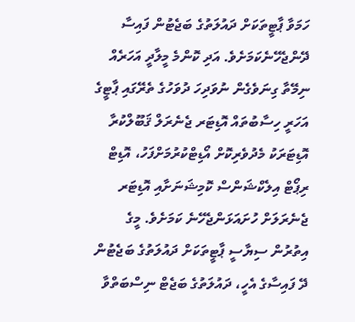ހަމަވާ ޕާޓީތަކަށް ދައުލަތުގެ ބަޖެޓުން ފައިސާ ދޭންޖެހޭނެކަމަށެވެ. އަދި ކޮންމެ މީލާދީ އަހަރެއް ނިމޭތާ ގިނަވެގެން ނުވަދިހަ ދުވަހުގެ ތެރޭގައި ޕާޓީގެ އަހަރީ ހިސާބުތައް އޮޑިޓަރ ޖެނެރަލް ޤަބޫލްކުރާ އޮޑިޓަރަކު މެދުވެރިކޮށް އޯޑިޓްކުރުމަށްފަހު، އޮޑިޓް ރިޕޯޓް އިލެކްޝަންސް ކޮމިޝަނަށާއި އޮޑިޓަރ ޖެނެރަލަށް ހުށައަޅަންޖެހޭނެ ކަމަށެވެ. މީގެ އިތުރުން ސިޔާސީ ޕާޓީތަކަށް ދައުލަތުގެ ބަޖެޓުން ދޭ ފައިސާގެ އެހީ، ދައުލަތުގެ ބަޖެޓް ނިސްބަތްވާ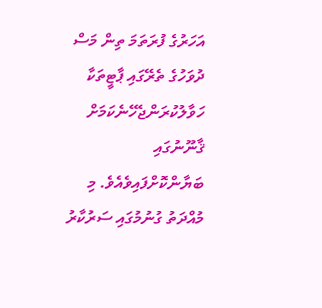އަހަރުގެ ފުރަތަމަ ތިން މަސް ދުވަހުގެ ތެރޭގައި ޕާޓީތަކާ ހަވާލުކުރަންޖެހޭނެކަމަށް ޤާނޫނުގައި ބަޔާންކޮށްފައިވެއެވެ. މި މުއްދަތު ގުނުމުގައި ސަރުކާރު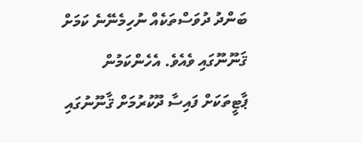ބަންދު ދުވަސްތަކެއް ނުހިމެނޭނެ ކަމަށް ޤަނޫނޫގައި ވެއެވެ. އެހެންކަމުން ޕާޓީތަކަށް ފައިސާ ދޫކުރުމަށް ޤާނޫނުގައި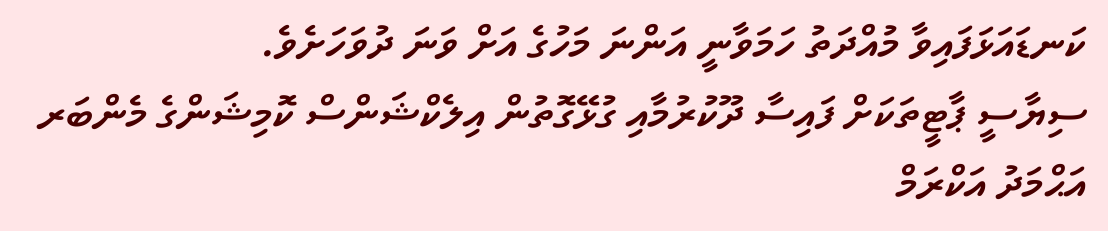ކަނޑައަޅަފައިވާ މުއްދަތު ހަމަވާނީ އަންނަ މަހުގެ އަށް ވަނަ ދުވަހަށެވެ.
ސިޔާސީ ޕާޓީތަކަށް ފައިސާ ދޫކުރުމާއި ގުޅޭގޮތުން އިލެކްޝަންސް ކޮމިޝަންގެ މެންބަރ އަޙްމަދު އަކްރަމް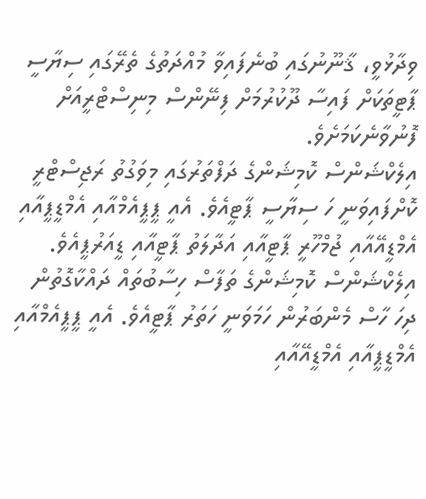ވިދާޅުވީ، ޤާނޫނުގައި ބުނެފައިވާ މުއްދަތުގެ ތެރޭގައި ސިޔާސީ ޕާޓީތަކަށް ފައިސާ ދޫކުރުމަށް ފިނޭންސް މިނިސްޓްރީއަށް ފޮނުވާނެކަމަށެވެ.
އިލެކްޝަންސް ކޮމިޝަންގެ ދަފްތަރުގައި މިވަގުތު ރަޖިސްޓްރީ ކޮށްފައިވަނީ ހަ ސިޔާސީ ޕާޓީއެވެ. އެއީ ޕީޕީއެމްއާއި އެމްޑީޕީއާއި އެމްޑީއޭއާއި ޖުމްހޫރީ ޕާޓީއާއި އަދާލަތު ޕާޓީއާއި ޑީއަރުޕީއެވެ. އިލެކްޝަންސް ކޮމިޝަންގެ ތަފާސް ހިސާބުތައް ދައްކާގޮތުން ދިހަ ހާސް މެންބަރުން ހަމަވަނީ ހަތަރު ޕާޓީއެވެ. އެއީ ޕީޕީއެމްއާއި އެމްޑީޕީއާއި އެމްޑީއޭއާއި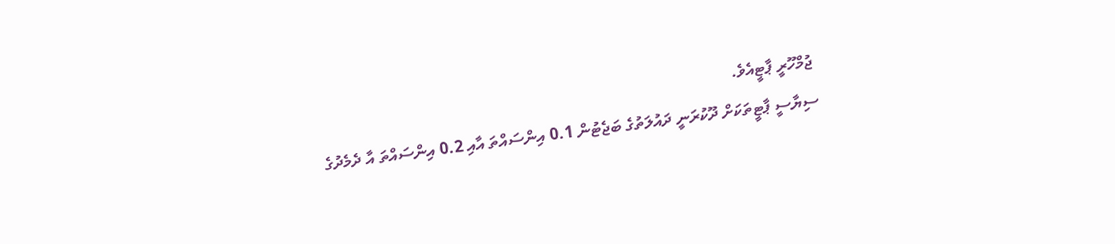ޖުމްހޫރީ ޕާޓީއެވެ.
ސިޔާސީ ޕާޓީތަކަށް ދޫކުރަނީ ދައުލަތުގެ ބަޖެޓުން 0.1 އިންސައްތަ އާއި 0.2 އިންސައްތަ އާ ދެމެދުގެ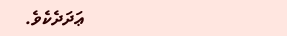ޢަދަދެކެވެ.